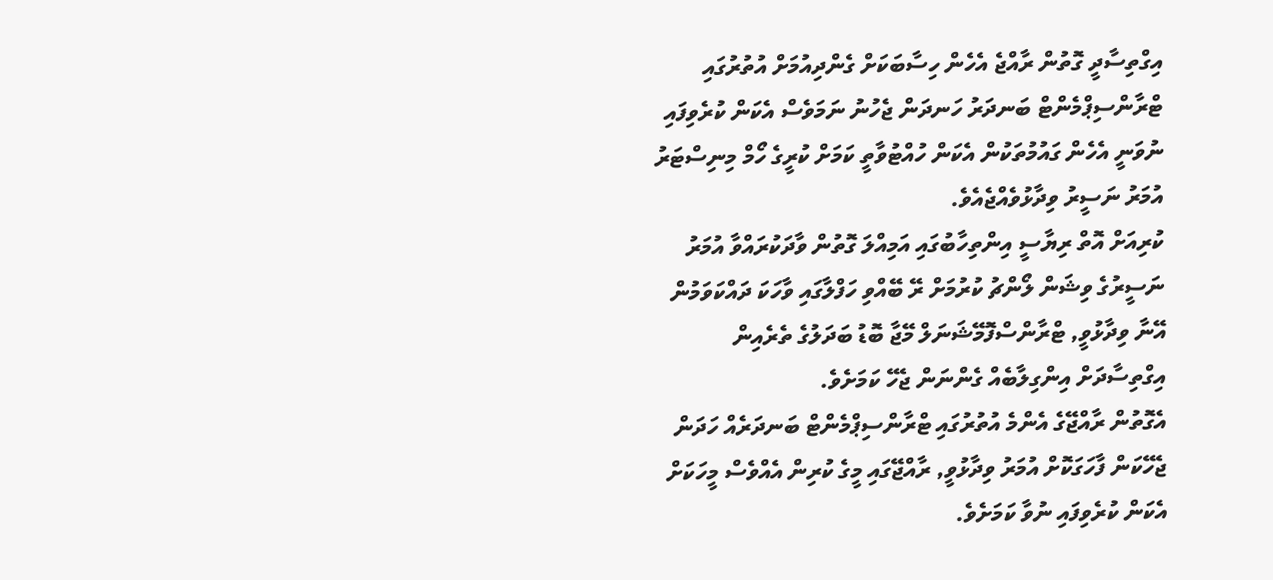އިގްތިސާދީ ގޮތުން ރާއްޖެ އެހެން ހިސާބަކަށް ގެންދިއުމަށް އުތުރުގައި ޓްރާންސިޕްމެންޓް ބަނދަރު ހަނދަން ޖެހުނު ނަމަވެސް އެކަން ކުރެވިފައި ނުވަނީ އެހެން ގައުމުތަކުން އެކަން ހުއްޓުވާތީ ކަމަށް ކުރީގެ ހޯމް މިނިސްޓަރު އުމަރު ނަސީރު ވިދާޅުވެއްޖެއެވެ.
ކުރިއަށް އޮތް ރިޔާސީ އިންތިހާބުގައި އަމިއްލަ ގޮތުން ވާދަކުރައްވާ އުމަރު ނަސީރުގެ ވިޝަން ލޯންޗު ކުރުމަށް ރޭ ބޭއްވި ހަފްލާގައި ވާހަކަ ދައްކަވަމުން އޭނާ ވިދާޅުވީ, ޓްރާންސްފޮމޭޝަނަލް މޭޖާ ބޮޑު ބަދަލުގެ ތެރެއިން އިގްތިސާދަށް އިންގިލާބެއް ގެންނަން ޖެހޭ ކަމަށެވެ.
އެގޮތުން ރާއްޖޭގެ އެންމެ އުތުރުގައި ޓްރާންސިޕްމެންޓް ބަނދަރެއް ހަދަން ޖެހޭކަން ފާހަގަކޮށް އުމަރު ވިދާޅުވީ, ރާއްޖޭގައި މީގެ ކުރިން އެއްވެސް މީހަކަށް އެކަން ކުރެވިފައި ނުވާ ކަމަށެވެ.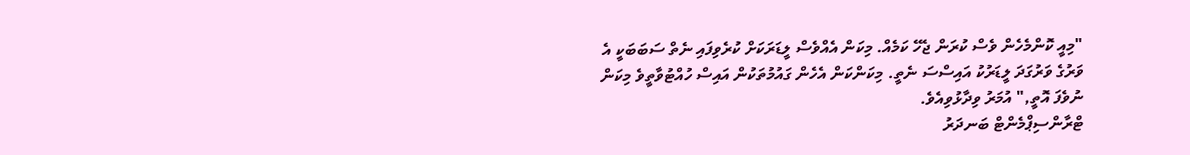"މިއީ ކޮންމެހެން ވެސް ކުރަން ޖެހޭ ކަމެއް. މިކަން އެއްވެސް ލީޑަރަކަށް ކުރެވިފައި ނެތް ސަބަބަކީ އެ ވަރުގެ ވަރުގަދަ ލީޑަރުކު އައިސްސަ ނެތީ. މިކަންކަން އެހެން ގައުމުތަކުން އައިސް ހުއްޓުވާތީވެ މިކަން ނުވެފަ އޮތީ," އުމަރު ވިދާޅުވިއެވެ.
ޓްރާންސިޕްމެންޓް ބަނދަރު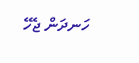ހަނދަން ޖެހޭ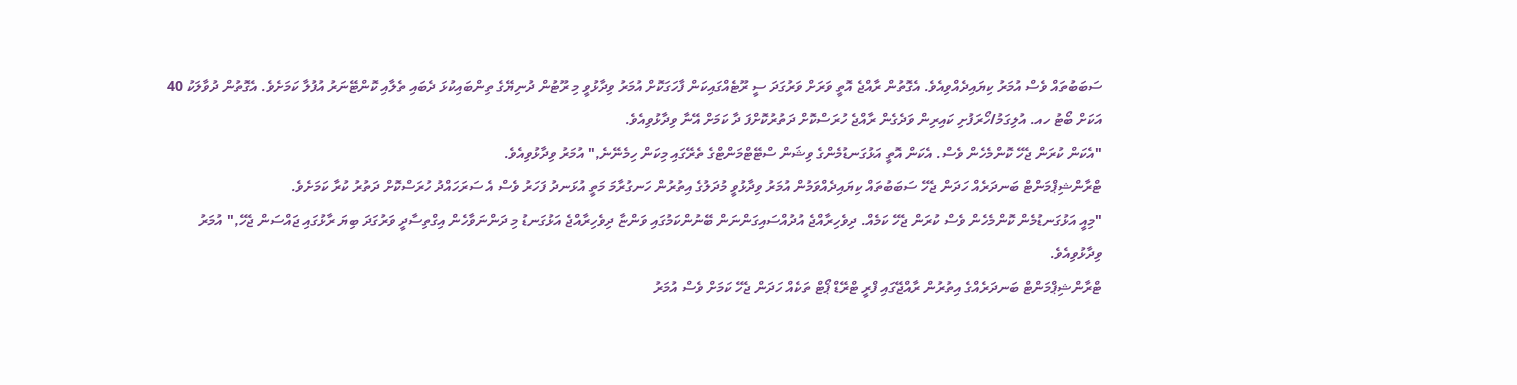ސަބަބުތައް ވެސް އުމަރު ކިޔައިދެއްވިއެވެ. އެގޮތުން ރާއްޖެ އޮތީ ވަރަށް ވަރުގަދަ ސީ ރޫޓެއްގައިކަން ފާހަގަކޮށް އުމަރު ވިދާޅުވީ މި ރޫޓުން ދުނިޔޭގެ ތިންބައިކުޅަ ދެބައި ތެލާއި ކޮންޓޭނަރު އުފުލާ ކަމަށެވެ. އެގޮތުން ދުވާލަކު 40 އަކަށް ބޯޓު ހއ. އުލިގަމު/ހޯރަފުށި ކައިރިން ވަދެގެން ރާއްޖެ ހުރަސްކޮށް ދަތުރުކޮށްފަ ދާ ކަމަށް އޭނާ ވިދާޅުވިއެވެ.
"އެކަން ކުރަން ޖެހޭ ކޮންމެހެން ވެސް. އެކަން އޮތީ އަޅުގަނޑުމެންގެ ވިޝަން ސްޓޭޓްމަންޓްގެ ތެރޭގައި މިކަން ހިމެނޭނެ," އުމަރު ވިދާޅުވިއެވެ.
ޓްރާންޝިޕްމަންޓް ބަނދަރެއް ހަދަން ޖެހޭ ސަބަބުތައް ކިޔައިދެއްވަމުން އުމަރު ވިދާޅުވީ މުދަލުގެ އިތުރުން ހަނގުރާމަ މަތީ އުޅަނދު ފަހަރު ވެސް އެ ސަރަހައްދު ހުރަސްކޮށް ދަތުރު ކުރާ ކަމަށެވެ.
"މިއީ އަޅުގަނޑުމެން ކޮންމެހެން ވެސް ކުރަން ޖެހޭ ކަމެއް. ދިވެހިރާއްޖެ އުދުއްސައިގަންނަން ބޭނުންކަމުގައި ވަންޏާ ދިވެހިރާއްޖެ އަޅުގަނޑު މި ދަންނަވާހެން އިގްތިސާދީ ވަރުގަދަ ބިޔަ ރާޅުގައި ޖައްސަން ޖެހޭ," އުމަރު ވިދާޅުވިއެވެ.
ޓްރާންޝިޕްމަންޓް ބަނދަރެއްގެ އިތުރުން ރާއްޖޭގައި ފްރީ ޓްރޭޑް ޕޯޓް ތަކެއް ހަދަން ޖެހޭ ކަމަށް ވެސް އުމަރު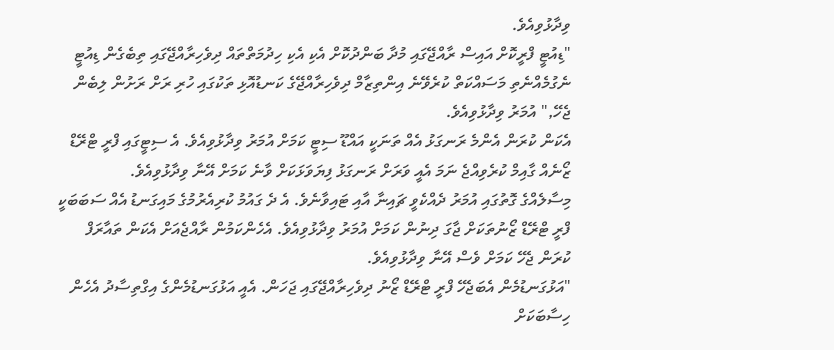ވިދާޅުވިއެވެ.
"ޑިއުޓީ ފްރީކޮށް އައިސް ރާއްޖޭގައި މުދާ ބަންދުކޮށް އެކި އެކި ހިދުމަތްތައް ދިވެހިރާއްޖޭގައި ތިބެގެން ޑިއުޓީ ނެގުމެއްނެތި މަސައްކަތް ކުރެވޭނެ އިންތިޒާމް ދިވެހިރާއްޖޭގެ ކަނޑުއޮޅި ތަކުގައި ހުރި ރަށް ރަށުން ލިބެން ޖެހޭ," އުމަރު ވިދާޅުވިއެވެ.
އެކަން ކުރަން އެންމެ ރަނގަޅު އެއް ތަނަކީ އައްޑޫ ސިޓީ ކަމަށް އުމަރު ވިދާޅުވިއެވެ. އެ ސިޓީގައި ފްރީ ޓްރޭޑް ޒޯނެއް ގާއިމް ކުރެވިއްޖެ ނަމަ އެއީ ވަރަށް ރަނގަޅު ފިޔަވަޅަކަށް ވާނެ ކަމަށް އޭނާ ވިދާޅުވިއެވެ.
މިސާލެއްގެ ގޮތުގައި އުމަރު ދެއްކެވީ ޗައިނާ އާއި ޓައިވާނެވެ. އެ ދެ ގައުމު ކުރިއެރުމުގެ މައިގަނޑު އެއް ސަބަބަކީ ފްރީ ޓްރޭޑް ޒޯނުތަކަށް ޖާގަ ދިނުން ކަމަށް އުމަރު ވިދާޅުވިއެވެ. އެހެންކަމުން ރާއްޖެއަށް އެކަން ތައާރަފް ކުރަން ޖެހޭ ކަމަށް ވެސް އޭނާ ވިދާޅުވިއެވެ.
"އަޅުގަނޑުމެން އެބަޖެހޭ ފްރީ ޓްރޭޑް ޒޯނު ދިވެހިރާއްޖޭގައި ޖަހަން. އެއީ އަޅުގަނޑުމެންގެ އިގްތިސާދު އެހެން ހިސާބަކަށް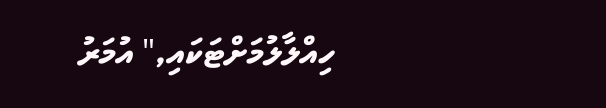ހިއްލާލުމަށްޓަކައި," އުމަރު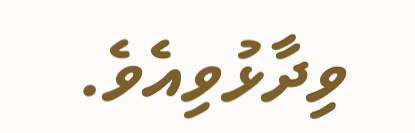ވިދާޅުވިއެވެ.